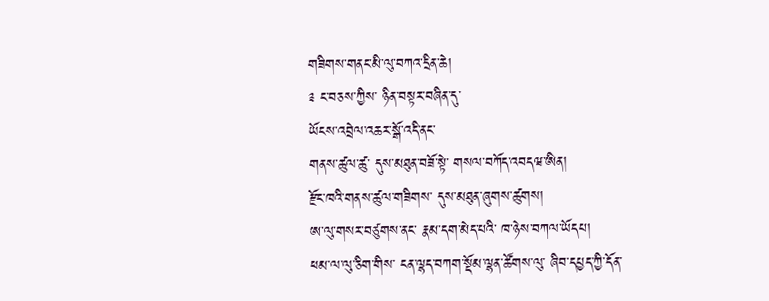གཟིགས་གནང་མི་ལུ་བཀའ་དྲིན་ཆེ།
༉ ང་བཅས་ཀྱིས་ ཉིན་བསྟར་བཞིན་དུ་
ཡོངས་འབྲེལ་འཆར་སྒོ་འདི་ནང་
གནས་ཚུལ་ཚུ་ དུས་མཐུན་བཟོ་སྟེ་ གསལ་བཀོད་འབདཝ་ཨིན།
རྫོང་ཁའི་གནས་ཚུལ་གཟིགས་ དུས་མཐུན་ཞུགས་ཚུགས།
ཨ་ལུ་གསར་བཙུགས་ནང་ རྣམ་དག་མེད་པའི་ ཁ་ཉེས་བཀལ་ཡོདཔ།
ཕམ་ལ་ལུ་ཅིག་གིས་ ངན་ལྷད་བཀག་སྡོམ་ལྷན་ཚོགས་ལུ་ ཞིབ་དཔྱད་ཀྱི་དོན་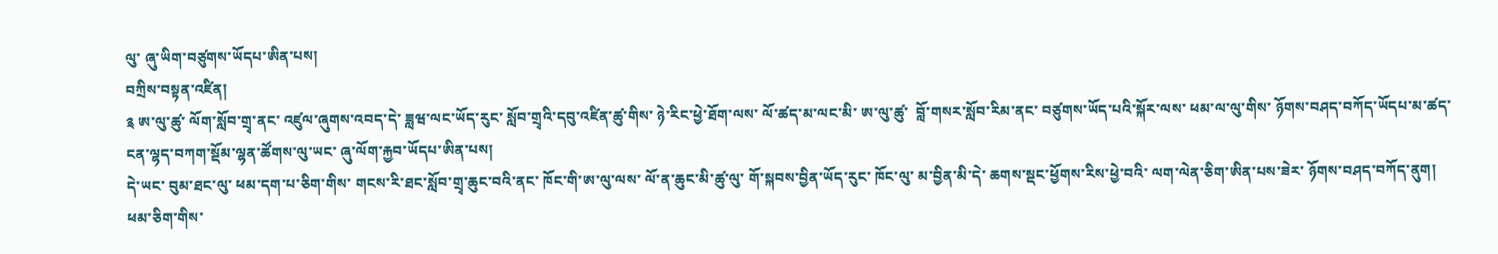ལུ་ ཞུ་ཡིག་བཙུགས་ཡོདཔ་ཨིན་པས།
བཀྲིས་བསྟན་འཛིན།
༉ ཨ་ལུ་ཚུ་ ལོག་སློབ་གྲྭ་ནང་ འཛུལ་ཞུགས་འབད་དེ་ ཟླཝ་ལང་ཡོད་རུང་ སློབ་གྲྭའི་དབུ་འཛིན་ཚུ་གིས་ ཉེ་རིང་ཕྱེ་ཐོག་ལས་ ལོ་ཚད་མ་ལང་མི་ ཨ་ལུ་ཚུ་  བློ་གསར་སློབ་རིམ་ནང་ བཙུགས་ཡོད་པའི་སྐོར་ལས་ ཕམ་ལ་ལུ་གིས་ ཉོགས་བཤད་བཀོད་ཡོདཔ་མ་ཚད་ ངན་ལྷད་བཀག་སྡོམ་ལྷན་ཚོགས་ལུ་ཡང་ ཞུ་ལོག་རྐྱབ་ཡོདཔ་ཨིན་པས།
དེ་ཡང་ བུམ་ཐང་ལུ་ ཕམ་དག་པ་ཅིག་གིས་ གངས་རི་ཐང་སློབ་གྲྭ་ཆུང་བའི་ནང་ ཁོང་གི་ཨ་ལུ་ལས་ ལོ་ན་ཆུང་མི་ཚུ་ལུ་ གོ་སྐབས་བྱིན་ཡོད་རུང་ ཁོང་ལུ་ མ་བྱིན་མི་དེ་ ཆགས་སྡང་ཕྱོགས་རིས་ཕྱེ་བའི་ ལག་ལེན་ཅིག་ཨིན་པས་ཟེར་ ཉོགས་བཤད་བཀོད་ནུག།
ཕམ་ཅིག་གིས་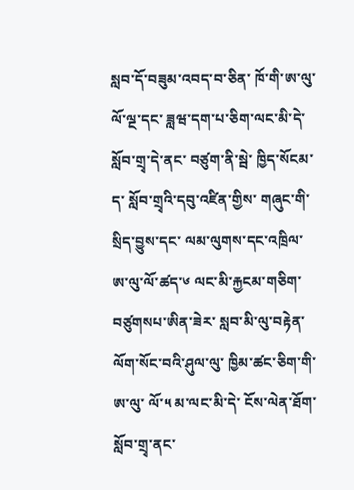སླབ་དོ་བཟུམ་འབད་བ་ཅིན་ ཁོ་གི་ཨ་ལུ་ ལོ་ལྔ་དང་ ཟླཝ་དག་པ་ཅིག་ལང་མི་དེ་ སློབ་གྲྭ་དེ་ནང་ བཙུག་ནི་སྦེ་ ཁྱིད་སོངམ་ད་ སློབ་གྲྭའི་དབུ་འཛིན་གྱིས་ གཞུང་གི་སྲིད་བྱུས་དང་ ལམ་ལུགས་དང་འཁྲིལ་ ཨ་ལུ་ལོ་ཚད་༦ ལང་མི་རྐྱངམ་གཅིག་ བཙུགསཔ་ཨིན་ཟེར་ སླབ་མི་ལུ་བརྟེན་ ལོག་སོང་བའི་ཤུལ་ལུ་ ཁྱིམ་ཚང་ཅིག་གི་ཨ་ལུ་ ལོ་༥ མ་ལང་མི་དེ་ ངོས་ལེན་ཐོག་ སློབ་གྲྭ་ནང་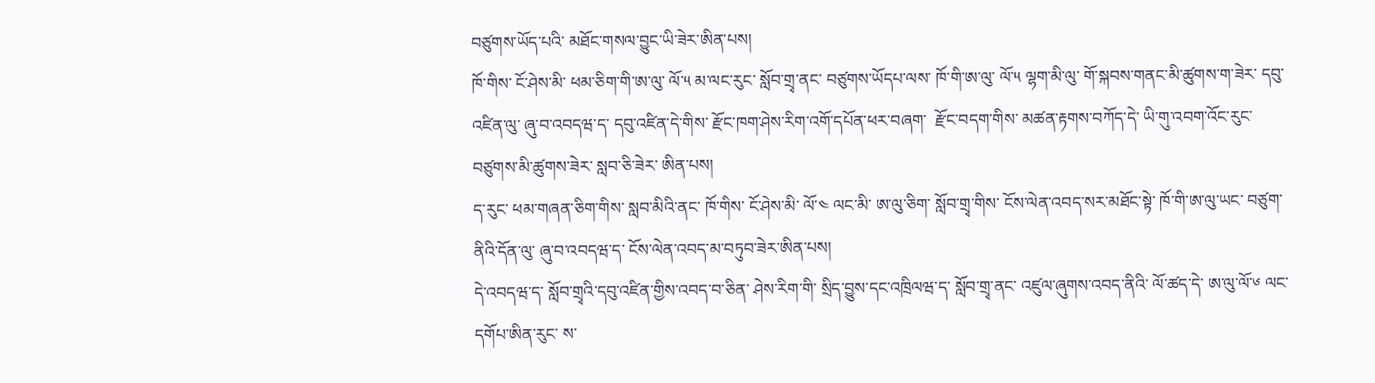བཙུགས་ཡོད་པའི་ མཐོང་གསལ་བྱུང་ཡི་ཟེར་ཨིན་པས།
ཁོ་གིས་ ངོ་ཤེས་མི་ ཕམ་ཅིག་གི་ཨ་ལུ་ ལོ་༥ མ་ལང་རུང་ སློབ་གྲྭ་ནང་ བཙུགས་ཡོདཔ་ལས་ ཁོ་གི་ཨ་ལུ་ ལོ་༥ ལྷག་མི་ལུ་ གོ་སྐབས་གནང་མི་ཚུགས་ག་ཟེར་ དབུ་འཛིན་ལུ་ ཞུ་བ་འབདཝ་ད་ དབུ་འཛིན་དེ་གིས་ རྫོང་ཁག་ཤེས་རིག་འགོ་དཔོན་ཕར་བཞག་  རྫོང་བདག་གིས་ མཚན་རྟགས་བཀོད་དེ་ ཡི་གུ་འབག་འོང་རུང་ བཙུགས་མི་ཚུགས་ཟེར་ སླབ་ཅི་ཟེར་ ཨིན་པས།
ད་རུང་ ཕམ་གཞན་ཅིག་གིས་ སླབ་མིའི་ནང་ ཁོ་གིས་ ངོ་ཤེས་མི་ ལོ་༤ ལང་མི་ ཨ་ལུ་ཅིག་ སློབ་གྲྭ་གིས་ ངོས་ལེན་འབད་སར་མཐོང་སྟེ་ ཁོ་གི་ཨ་ལུ་ཡང་ བཙུག་ནིའི་དོན་ལུ་ ཞུ་བ་འབདཝ་ད་ ངོས་ལེན་འབད་མ་བཏུབ་ཟེར་ཨིན་པས།
དེ་འབདཝ་ད་ སློབ་གྲྭའི་དབུ་འཛིན་གྱིས་འབད་བ་ཅིན་ ཤེས་རིག་གི་ སྲིད་བྱུས་དང་འཁྲིལཝ་ད་ སློབ་གྲྭ་ནང་ འཛུལ་ཞུགས་འབད་ནིའི་ ལོ་ཚད་དེ་ ཨ་ལུ་ལོ་༦ ལང་དགོཔ་ཨིན་རུང་ ས་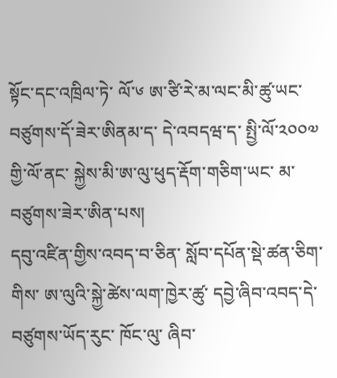སྟོང་དང་འཁྲིལ་ཏེ་ ལོ་༦ ཨ་ཙི་རེ་མ་ལང་མི་ཚུ་ཡང་ བཙུགས་དོ་ཟེར་ཨིནམ་ད་ དེ་འབདཝ་ད་ སྤྱི་ལོ་༢༠༠༧ གྱི་ལོ་ནང་ སྐྱེས་མི་ཨ་ལུ་ཕུད་རྡོག་གཅིག་ཡང་ མ་བཙུགས་ཟེར་ཨིན་པས།
དབུ་འཛིན་གྱིས་འབད་བ་ཅིན་ སློབ་དཔོན་སྡེ་ཚན་ཅིག་གིས་ ཨ་ལུའི་སྐྱེ་ཚེས་ལག་ཁྱེར་ཚུ་ དབྱེ་ཞིབ་འབད་དེ་ བཙུགས་ཡོད་རུང་ ཁོང་ལུ་ ཞིབ་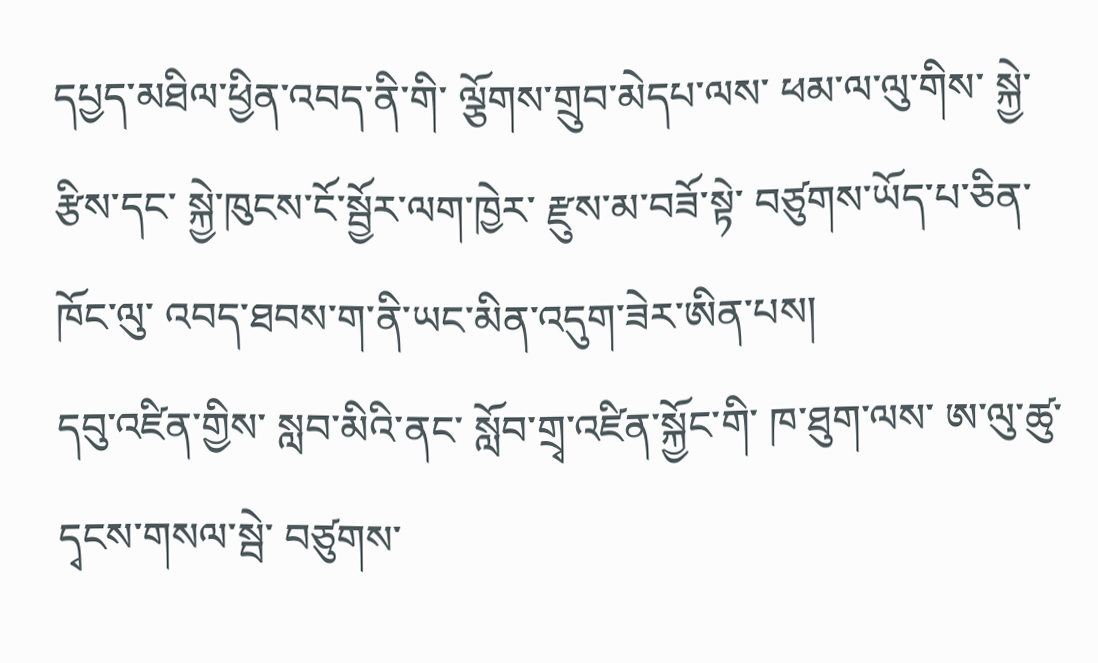དཔྱད་མཐིལ་ཕྱིན་འབད་ནི་གི་ ལྕོགས་གྲུབ་མེདཔ་ལས་ ཕམ་ལ་ལུ་གིས་ སྐྱེ་རྩིས་དང་ སྐྱེ་ཁུངས་ངོ་སྦྱོར་ལག་ཁྱེར་ རྫུས་མ་བཟོ་སྟེ་ བཙུགས་ཡོད་པ་ཅིན་ ཁོང་ལུ་ འབད་ཐབས་ག་ནི་ཡང་མིན་འདུག་ཟེར་ཨིན་པས།
དབུ་འཛིན་གྱིས་ སླབ་མིའི་ནང་ སློབ་གྲྭ་འཛིན་སྐྱོང་གི་ ཁ་ཐུག་ལས་ ཨ་ལུ་ཚུ་ དྭངས་གསལ་སྦེ་ བཙུགས་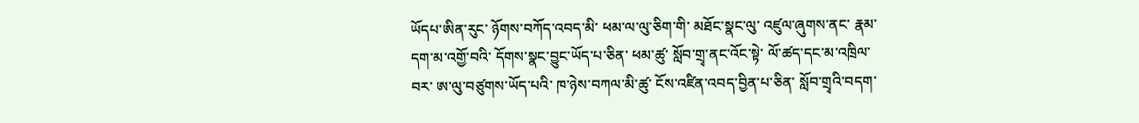ཡོདཔ་ཨིན་རུང་ ཉོགས་བཀོད་འབད་མི་ ཕམ་ལ་ལུ་ཅིག་གི་ མཐོང་སྣང་ལུ་ འཛུལ་ཞུགས་ནང་ རྣམ་དག་མ་འགྱོ་བའི་ དོགས་སྣང་བྱུང་ཡོད་པ་ཅིན་ ཕམ་ཚུ་ སློབ་གྲྭ་ནང་འོང་སྟེ་ ལོ་ཚད་དང་མ་འཁྲིལ་བར་ ཨ་ལུ་བཙུགས་ཡོད་པའི་ ཁ་ཉེས་བཀལ་མི་ཚུ་ ངོས་འཛིན་འབད་བྱིན་པ་ཅིན་ སློབ་གྲྭའི་བདག་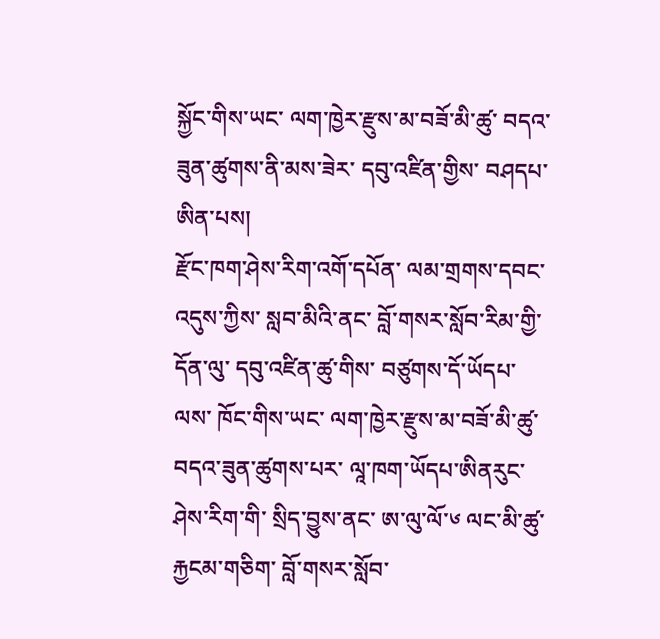སྐྱོང་གིས་ཡང་ ལག་ཁྱེར་རྫུས་མ་བཟོ་མི་ཚུ་ བདའ་ཟུན་ཚུགས་ནི་མས་ཟེར་ དབུ་འཛིན་གྱིས་ བཤདཔ་ཨིན་པས།
རྫོང་ཁག་ཤེས་རིག་འགོ་དཔོན་ ལམ་གྲགས་དབང་འདུས་ཀྱིས་ སླབ་མིའི་ནང་ བློ་གསར་སློབ་རིམ་གྱི་དོན་ལུ་ དབུ་འཛིན་ཚུ་གིས་ བཙུགས་དོ་ཡོདཔ་ལས་ ཁོང་གིས་ཡང་ ལག་ཁྱེར་རྫུས་མ་བཟོ་མི་ཚུ་ བདའ་ཟུན་ཚུགས་པར་ ལཱ་ཁག་ཡོདཔ་ཨིནརུང་ ཤེས་རིག་གི་ སྲིད་བྱུས་ནང་ ཨ་ལུ་ལོ་༦ ལང་མི་ཚུ་རྐྱངམ་གཅིག་ བློ་གསར་སློབ་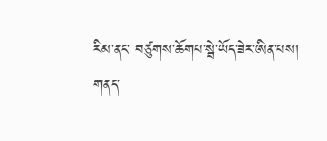རིམ་ནང་ བཙུགས་ཆོགཔ་སྦེ་ཡོད་ཟེར་ཨིན་པས།
གནད་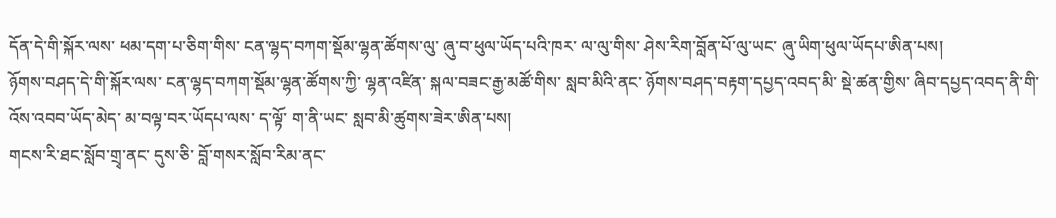དོན་དེ་གི་སྐོར་ལས་ ཕམ་དག་པ་ཅིག་གིས་ ངན་ལྷད་བཀག་སྡོམ་ལྷན་ཚོགས་ལུ་ ཞུ་བ་ཕུལ་ཡོད་པའི་ཁར་ ལ་ལུ་གིས་ ཤེས་རིག་བློན་པོ་ལུ་ཡང་ ཞུ་ཡིག་ཕུལ་ཡོདཔ་ཨིན་པས།
ཉོགས་བཤད་དེ་གི་སྐོར་ལས་ ངན་ལྷད་བཀག་སྡོམ་ལྷན་ཚོགས་ཀྱི་ ལྷན་འཛིན་ སྐལ་བཟང་རྒྱ་མཚོ་གིས་ སླབ་མིའི་ནང་ ཉོགས་བཤད་བརྟག་དཔྱད་འབད་མི་ སྡེ་ཚན་གྱིས་ ཞིབ་དཔྱད་འབད་ནི་གི་ འོས་འབབ་ཡོད་མེད་ མ་བལྟ་བར་ཡོདཔ་ལས་ ད་ལྟོ་ ག་ནི་ཡང་ སླབ་མི་ཚུགས་ཟེར་ཨིན་པས།
གངས་རི་ཐང་སློབ་གྲྭ་ནང་ དུས་ཅི་ བློ་གསར་སློབ་རིམ་ནང་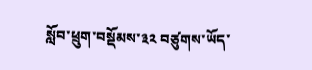སློབ་ཕྲུག་བསྡོམས་༣༢ བཙུགས་ཡོད་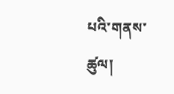པའི་གནས་ཚུལ།